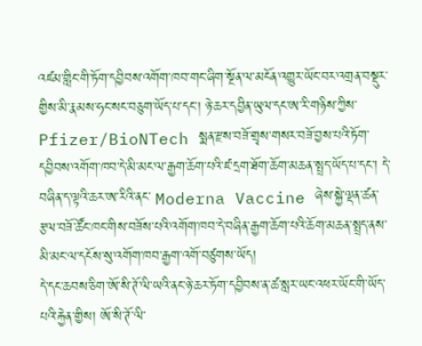འཛམ་གླིང་གི་ཏོག་དབྱིབས་འགོག་ཁབ་གང་ཞིག་སྔོན་ལ་མངོན་འགྱུར་ཡོང་བར་འགྲན་བསྡུར་གྱིས་མི་རྣམས་ཧང་སང་བཅུག་ཡོད་པ་དང་། ཉེ་ཆར་དབྱིན་ཡུལ་དང་ཨ་རི་གཉིས་ཀྱིས་ Pfizer/BioNTech སྨན་རྫས་བཟོ་གྲྭས་གསར་བཟོ་བྱས་པའི་ཏོག་དབྱིབས་འགོག་ཁབ་དེ་མི་མང་ལ་རྒྱག་ཆོག་པའི་ཛ་དྲག་ཐོག་ཆོག་མཆན་སྤྲད་ཡོད་པ་དང་། དེ་བཞིན་ད་ལྟའི་ཆར་ཨ་རིའི་ནང་ Moderna Vaccine ཞེས་སྐྱེ་ལྡན་ཚན་རྩལ་བཟོ་ཚོང་ཁང་གིས་བཟོས་པའི་འགོག་ཁབ་དེ་བཞིན་རྒྱག་ཆོག་པའི་ཆོག་མཆན་སྤྲད་ནས་མི་མང་ལ་དངོས་སུ་འགོག་ཁབ་རྒྱག་འགོ་བཙུགས་ཡོད།
དེ་དང་ཆབས་ཅིག་ཨོ་སི་ཊོ་ལི་ཡའི་ནང་ཉེ་ཆར་ཏོག་དབྱིབས་ན་ཚ་སླར་ཡང་འཕར་ཡོང་གི་ཡོད་པའི་རྐྱེན་གྱིས། ཨོ་སི་ཊོ་ལི་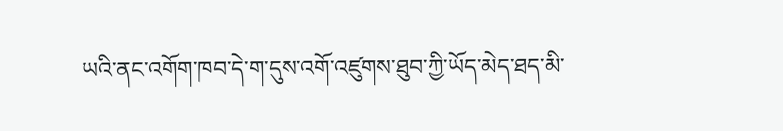ཡའི་ནང་འགོག་ཁབ་དེ་ག་དུས་འགོ་འཛུགས་ཐུབ་ཀྱི་ཡོད་མེད་ཐད་མི་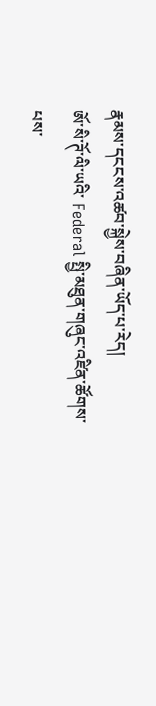རྣམས་དངངས་འཚབ་སྐྱེས་བཞིན་ཡོད་པ་རེད།
ཨོ་སི་ཊོ་ལི་ཡའི་ Federal སྤྱི་མཐུན་གཞུང་འཛིན་ཚོགས་པས་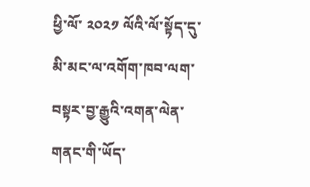ཕྱི་ལོ་ ༢༠༢༡ ལོའི་ལོ་སྟོད་དུ་མི་མང་ལ་འགོག་ཁབ་ལག་བསྟར་བྱ་རྒྱུའི་འགན་ལེན་གནང་གི་ཡོད་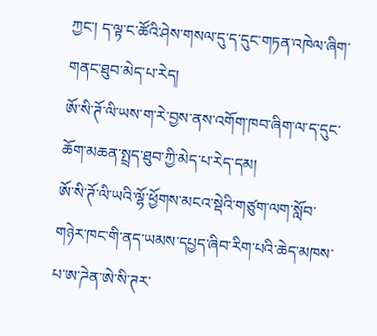ཀྱང་། ད་ལྟ་ང་ཚོའི་ཤེས་གསལ་དུ་ད་དུང་གཏན་འཁེལ་ཞིག་གནང་ཐུབ་མེད་པ་རེད།
ཨོ་སི་ཊོ་ལི་ཡས་ག་རེ་བྱས་ནས་འགོག་ཁབ་ཞིག་ལ་ད་དུང་ཆོག་མཆན་སྤྲད་ཐུབ་ཀྱི་མེད་པ་རེད་དམ།
ཨོ་སི་ཊོ་ལི་ཡའི་ལྷོ་ཕྱོགས་མངའ་སྡེའི་གཙུག་ལག་སློབ་གཉེར་ཁང་གི་ནད་ཡམས་དཔྱད་ཞིབ་རིག་པའི་ཆེད་མཁས་པ་ཨ་ཌེན་ཨེ་སི་ཊར་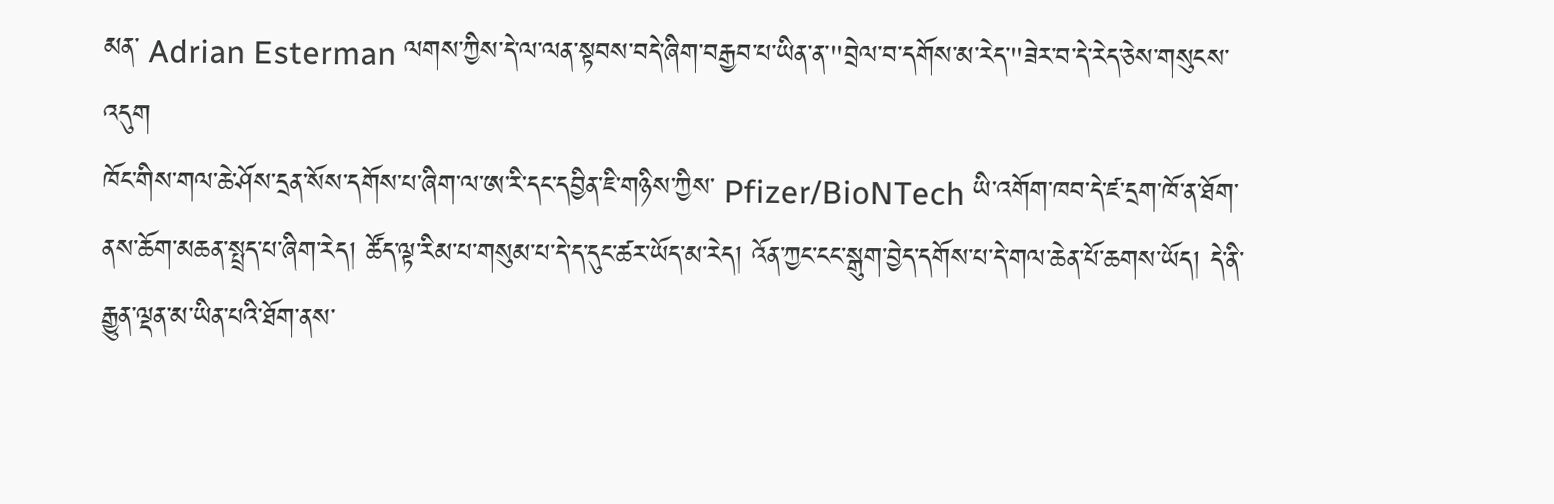མན་ Adrian Esterman ལགས་ཀྱིས་དེ་ལ་ལན་སྟབས་བདེ་ཞིག་བརྒྱབ་པ་ཡིན་ན་"བྲེལ་བ་དགོས་མ་རེད་"ཟེར་བ་དེ་རེད་ཅེས་གསུངས་འདུག
ཁོང་གིས་གལ་ཆེ་ཤོས་དྲན་སོས་དགོས་པ་ཞིག་ལ་ཨ་རི་དང་དབྱིན་ཇི་གཉིས་ཀྱིས་ Pfizer/BioNTech ཡི་འགོག་ཁབ་དེ་ཛ་དྲག་ཁོ་ན་ཐོག་ནས་ཆོག་མཆན་སྤྲད་པ་ཞིག་རེད། ཚོད་ལྟ་རིམ་པ་གསུམ་པ་དེ་ད་དུང་ཚར་ཡོད་མ་རེད། འོན་ཀྱང་ངང་སྒུག་བྱེད་དགོས་པ་དེ་གལ་ཆེན་པོ་ཆགས་ཡོད། དེ་ནི་རྒྱུན་ལྡན་མ་ཡིན་པའི་ཐོག་ནས་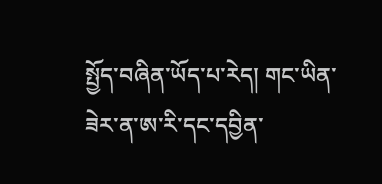སྤྱོད་བཞིན་ཡོད་པ་རེད། གང་ཡིན་ཟེར་ན་ཨ་རི་དང་དབྱིན་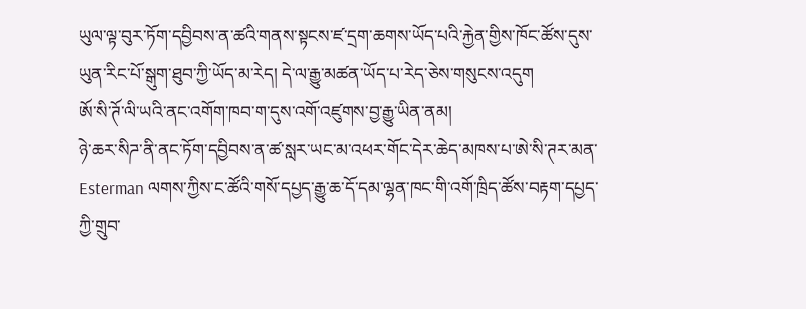ཡུལ་ལྟ་བུར་ཏོག་དབྱིབས་ན་ཚའི་གནས་སྟངས་ཛ་དྲག་ཆགས་ཡོད་པའི་རྐྱེན་གྱིས་ཁོང་ཚོས་དུས་ཡུན་རིང་པོ་སྒུག་ཐུབ་ཀྱི་ཡོད་མ་རེད། དེ་ལ་རྒྱུ་མཚན་ཡོད་པ་རེད་ཅེས་གསུངས་འདུག
ཨོ་སི་ཊོ་ལི་ཡའི་ནང་འགོག་ཁབ་ག་དུས་འགོ་འཛུགས་བྱ་རྒྱུ་ཡིན་ནམ།
ཉེ་ཆར་སིཌ་ནི་ནང་ཏོག་དབྱིབས་ན་ཚ་སླར་ཡང་མ་འཕར་གོང་དེར་ཆེད་མཁས་པ་ཨེ་སི་ཊར་མན་ Esterman ལགས་ཀྱིས་ང་ཚོའི་གསོ་དཔྱད་རྒྱུ་ཆ་དོ་དམ་ལྷན་ཁང་གི་འགོ་ཁྲིད་ཚོས་བརྟག་དཔྱད་ཀྱི་གྲུབ་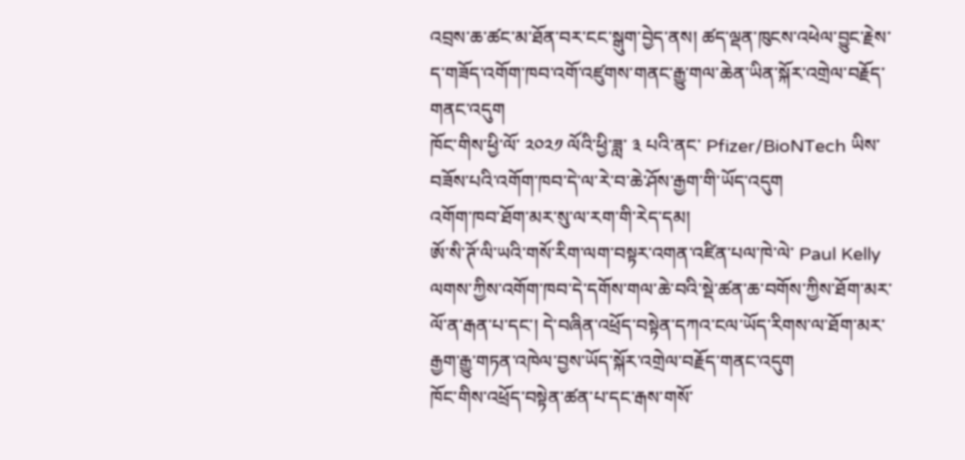འབྲས་ཆ་ཚང་མ་ཐོན་བར་ངང་སྒུག་བྱེད་ནས། ཚད་ལྡན་ཁུངས་འཕེལ་བྱུང་རྗེས་ད་གཟོད་འགོག་ཁབ་འགོ་འཛུགས་གནང་རྒྱུ་གལ་ཆེན་ཡིན་སྐོར་འགྲེལ་བརྗོད་གནང་འདུག
ཁོང་གིས་ཕྱི་ལོ་ ༢༠༢༡ ལོའི་ཕྱི་ཟླ་ ༣ པའི་ནང་ Pfizer/BioNTech ཡིས་བཟོས་པའི་འགོག་ཁབ་དེ་ལ་རེ་བ་ཆེ་ཤོས་རྒྱག་གི་ཡོད་འདུག
འགོག་ཁབ་ཐོག་མར་སུ་ལ་རག་གི་རེད་དམ།
ཨོ་སི་ཊོ་ལི་ཡའི་གསོ་རིག་ལག་བསྟར་འགན་འཛིན་པལ་ཁེ་ལེ་ Paul Kelly ལགས་ཀྱིས་འགོག་ཁབ་དེ་དགོས་གལ་ཆེ་བའི་སྡེ་ཚན་ཆ་བགོས་ཀྱིས་ཐོག་མར་ལོ་ན་རྒན་པ་དང་། དེ་བཞིན་འཕྲོད་བསྟེན་དཀའ་ངལ་ཡོད་རིགས་ལ་ཐོག་མར་རྒྱག་རྒྱུ་གཏན་འཁེལ་བྱས་ཡོད་སྐོར་འགྲེལ་བརྗོད་གནང་འདུག
ཁོང་གིས་འཕྲོད་བསྟེན་ཚན་པ་དང་རྒས་གསོ་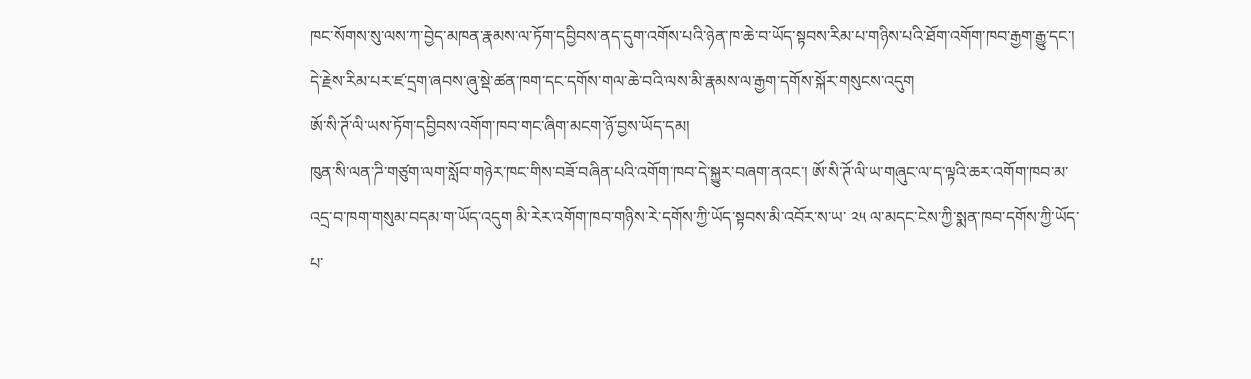ཁང་སོགས་སུ་ལས་ཀ་བྱེད་མཁན་རྣམས་ལ་ཏོག་དབྱིབས་ནད་དུག་འགོས་པའི་ཉེན་ཁ་ཆེ་བ་ཡོད་སྟབས་རིམ་པ་གཉིས་པའི་ཐོག་འགོག་ཁབ་རྒྱག་རྒྱུ་དང་། དེ་རྗེས་རིམ་པར་ཛ་དྲག་ཞབས་ཞུ་སྡེ་ཚན་ཁག་དང་དགོས་གལ་ཆེ་བའི་ལས་མི་རྣམས་ལ་རྒྱག་དགོས་སྐོར་གསུངས་འདུག
ཨོ་སི་ཊོ་ལི་ཡས་ཏོག་དབྱིབས་འགོག་ཁབ་གང་ཞིག་མངག་ཉོ་བྱས་ཡོད་དམ།
ཁུན་སི་ལན་ཌི་གཙུག་ལག་སློབ་གཉེར་ཁང་གིས་བཟོ་བཞིན་པའི་འགོག་ཁབ་དེ་སྐྱུར་བཞག་ནའང་། ཨོ་སི་ཊོ་ལི་ཡ་གཞུང་ལ་ད་ལྟའི་ཆར་འགོག་ཁབ་མ་འདྲ་བ་ཁག་གསུམ་བདམ་ག་ཡོད་འདུག མི་རེར་འགོག་ཁབ་གཉིས་རེ་དགོས་ཀྱི་ཡོད་སྟབས་མི་འབོར་ས་ཡ་ ༢༥ ལ་མདང་ངེས་ཀྱི་སྨན་ཁབ་དགོས་ཀྱི་ཡོད་པ་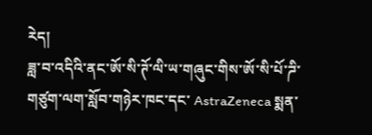རེད།
ཟླ་བ་འདིའི་ནང་ཨོ་སི་ཊོ་ལི་ཡ་གཞུང་གིས་ཨོ་སི་པོ་ཌི་གཙུག་ལག་སློབ་གཉེར་ཁང་དང་ AstraZeneca སྨན་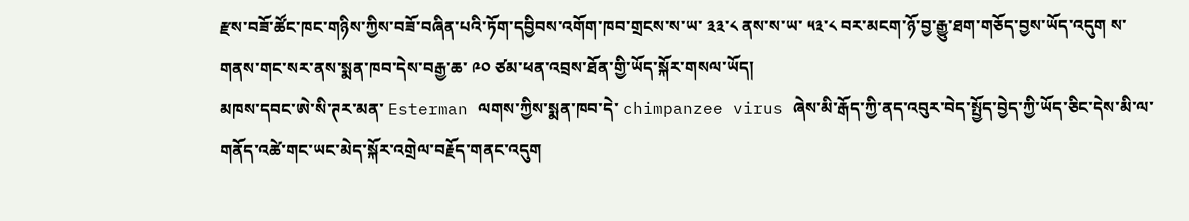རྫས་བཟོ་ཚོང་ཁང་གཉིས་ཀྱིས་བཟོ་བཞིན་པའི་ཏོག་དབྱིབས་འགོག་ཁབ་གྲངས་ས་ཡ་ ༣༣་༨ ནས་ས་ཡ་ ༥༣་༨ བར་མངག་ཉོ་བྱ་རྒྱུ་ཐག་གཅོད་བྱས་ཡོད་འདུག ས་གནས་གང་སར་ནས་སྨན་ཁབ་དེས་བརྒྱ་ཆ་ ༩༠ ཙམ་ཕན་འབྲས་ཐོན་གྱི་ཡོད་སྐོར་གསལ་ཡོད།
མཁས་དབང་ཨེ་སི་ཊར་མན་ Esterman ལགས་ཀྱིས་སྨན་ཁབ་དེ་ chimpanzee virus ཞེས་མི་རྒོད་ཀྱི་ནད་འབུར་བེད་སྤྱོད་བྱེད་ཀྱི་ཡོད་ཅིང་དེས་མི་ལ་གནོད་འཚེ་གང་ཡང་མེད་སྐོར་འགྲེལ་བརྗོད་གནང་འདུག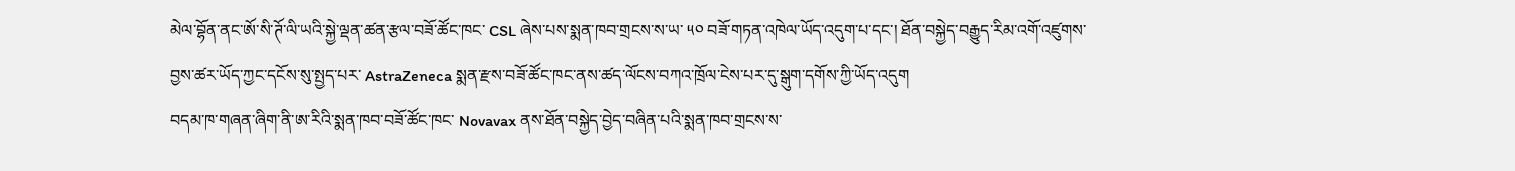མེལ་བྷོན་ནང་ཨོ་སི་ཊོ་ལི་ཡའི་སྐྱེ་ལྡན་ཚན་རྩལ་བཟོ་ཚོང་ཁང་ CSL ཞེས་པས་སྨན་ཁབ་གྲངས་ས་ཡ་ ༥༠ བཟོ་གཏན་འཁེལ་ཡོད་འདུག་པ་དང་། ཐོན་བསྐྱེད་བརྒྱུད་རིམ་འགོ་འཛུགས་བྱས་ཚར་ཡོད་ཀྱང་དངོས་སུ་སྤྱད་པར་ AstraZeneca སྨན་རྫས་བཟོ་ཚོང་ཁང་ནས་ཚད་ལོངས་བཀའ་ཁྲོལ་ངེས་པར་དུ་སྒུག་དགོས་ཀྱི་ཡོད་འདུག
བདམ་ཁ་གཞན་ཞིག་ནི་ཨ་རིའི་སྨན་ཁབ་བཟོ་ཚོང་ཁང་ Novavax ནས་ཐོན་བསྐྱེད་བྱེད་བཞིན་པའི་སྨན་ཁབ་གྲངས་ས་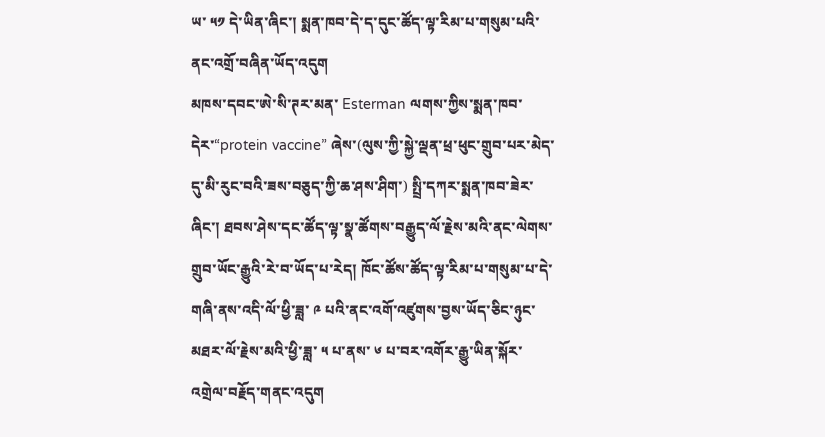ཡ་ ༥༡ དེ་ཡིན་ཞིང་། སྨན་ཁབ་དེ་ད་དུང་ཚོད་ལྟ་རིམ་པ་གསུམ་པའི་ནང་འགྲོ་བཞིན་ཡོད་འདུག
མཁས་དབང་ཨེ་སི་ཊར་མན་ Esterman ལགས་ཀྱིས་སྨན་ཁབ་དེར་“protein vaccine” ཞེས་(ལུས་ཀྱི་སྐྱེ་ལྡན་ཕྲ་ཕུང་གྲུབ་པར་མེད་དུ་མི་རུང་བའི་ཟས་བཅུད་ཀྱི་ཆ་ཤས་ཤིག་) སྤྲི་དཀར་སྨན་ཁབ་ཟེར་ཞིང་། ཐབས་ཤེས་དང་ཚོད་ལྟ་སྣ་ཚོགས་བརྒྱུད་ལོ་རྗེས་མའི་ནང་ལེགས་གྲུབ་ཡོང་རྒྱུའི་རེ་བ་ཡོད་པ་རེད། ཁོང་ཚོས་ཚོད་ལྟ་རིམ་པ་གསུམ་པ་དེ་གཞི་ནས་འདི་ལོ་ཕྱི་ཟླ་ ༩ པའི་ནང་འགོ་འཛུགས་བྱས་ཡོད་ཅིང་ཉུང་མཐར་ལོ་རྗེས་མའི་ཕྱི་ཟླ་ ༥ པ་ནས་ ༦ པ་བར་འགོར་རྒྱུ་ཡིན་སྐོར་འགྲེལ་བརྗོད་གནང་འདུག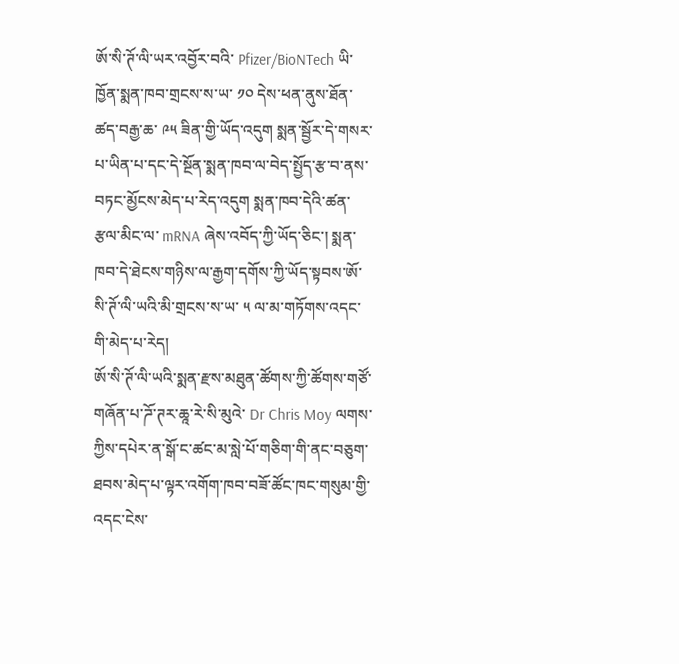ཨོ་སི་ཊོ་ལི་ཡར་འབྱོར་བའི་ Pfizer/BioNTech ཡི་ཁྱོན་སྨན་ཁབ་གྲངས་ས་ཡ་ ༡༠ དེས་ཕན་ནུས་ཐོན་ཚད་བརྒྱ་ཆ་ ༩༥ ཟིན་གྱི་ཡོད་འདུག སྨན་སྦྱོར་དེ་གསར་པ་ཡིན་པ་དང་དེ་སྔོན་སྨན་ཁབ་ལ་བེད་སྤྱོད་རྩ་བ་ནས་བཏང་མྱོངས་མེད་པ་རེད་འདུག སྨན་ཁབ་དེའི་ཚན་རྩལ་མིང་ལ་ mRNA ཞེས་འབོད་ཀྱི་ཡོད་ཅིང་། སྨན་ཁབ་དེ་ཐེངས་གཉིས་ལ་རྒྱག་དགོས་ཀྱི་ཡོད་སྟབས་ཨོ་སི་ཊོ་ལི་ཡའི་མི་གྲངས་ས་ཡ་ ༥ ལ་མ་གཏོགས་འདང་གི་མེད་པ་རེད།
ཨོ་སི་ཊོ་ལི་ཡའི་སྨན་རྫས་མཐུན་ཚོགས་ཀྱི་ཚོགས་གཙོ་གཞོན་པ་ཌོ་ཊར་ཆཱ་རེ་སི་མུའེ་ Dr Chris Moy ལགས་ཀྱིས་དཔེར་ན་སྒོ་ང་ཚང་མ་སླེ་པོ་གཅིག་གི་ནང་བཅུག་ཐབས་མེད་པ་ལྟར་འགོག་ཁབ་བཟོ་ཚོང་ཁང་གསུམ་གྱི་འདང་ངེས་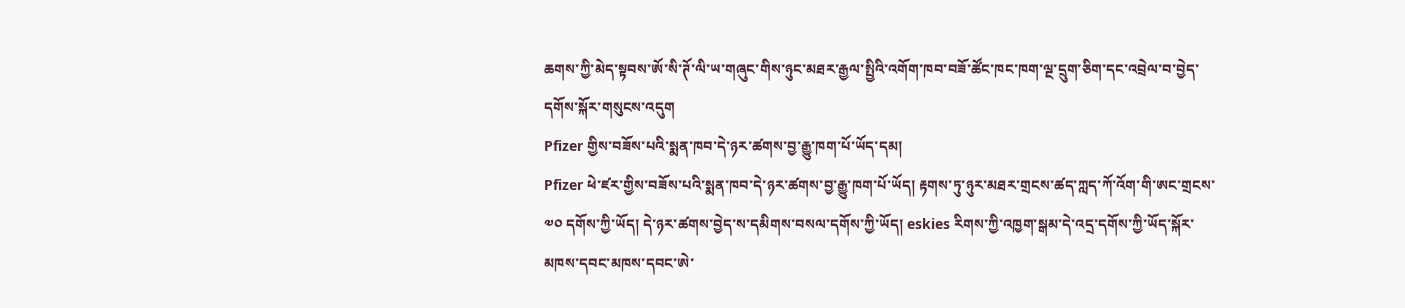ཆགས་ཀྱི་མེད་སྟབས་ཨོ་སི་ཊོ་ལི་ཡ་གཞུང་གིས་ཉུང་མཐར་རྒྱལ་སྤྱིའི་འགོག་ཁབ་བཟོ་ཚོང་ཁང་ཁག་ལྔ་དྲུག་ཅིག་དང་འབྲེལ་བ་བྱེད་དགོས་སྐོར་གསུངས་འདུག
Pfizer གྱིས་བཟོས་པའི་སྨན་ཁབ་དེ་ཉར་ཚགས་བྱ་རྒྱུ་ཁག་པོ་ཡོད་དམ།
Pfizer ཕེ་ཛར་གྱིས་བཟོས་པའི་སྨན་ཁབ་དེ་ཉར་ཚགས་བྱ་རྒྱུ་ཁག་པོ་ཡོད། རྟགས་ཏུ་ཉུར་མཐར་གྲངས་ཚད་ཀླད་ཀོ་འོག་གི་ཨང་གྲངས་ ༧༠ དགོས་ཀྱི་ཡོད། དེ་ཉར་ཚགས་བྱེད་ས་དམིགས་བསལ་དགོས་ཀྱི་ཡོད། eskies རིགས་ཀྱི་འཁྱག་སྒམ་དེ་འདྲ་དགོས་ཀྱི་ཡོད་སྐོར་མཁས་དབང་མཁས་དབང་ཨེ་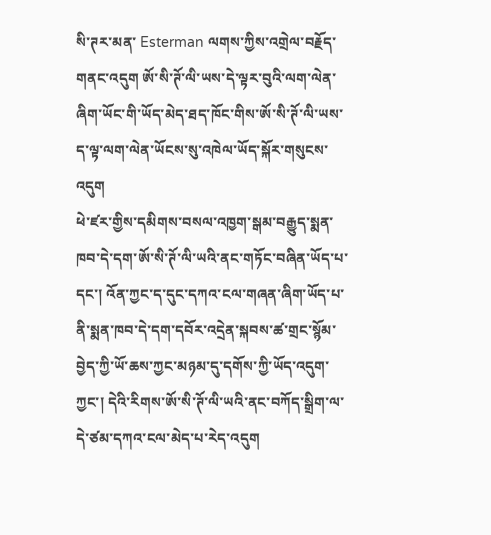སི་ཊར་མན་ Esterman ལགས་ཀྱིས་འགྲེལ་བརྗོད་གནང་འདུག ཨོ་སི་ཊོ་ལི་ཡས་དེ་ལྟར་བུའི་ལག་ལེན་ཞིག་ཡོང་གི་ཡོད་མེད་ཐད་ཁོང་གིས་ཨོ་སི་ཊོ་ལི་ཡས་ད་ལྟ་ལག་ལེན་ཡོངས་སུ་འཁེལ་ཡོད་སྐོར་གསུངས་འདུག
ཕེ་ཛར་གྱིས་དམིགས་བསལ་འཁྱག་སྒམ་བརྒྱུད་སྨན་ཁབ་དེ་དག་ཨོ་སི་ཊོ་ལི་ཡའི་ནང་གཏོང་བཞིན་ཡོད་པ་དང་། འོན་ཀྱང་ད་དུང་དཀའ་ངལ་གཞན་ཞིག་ཡོད་པ་ནི་སྨན་ཁབ་དེ་དག་དབོར་འདྲེན་སྐབས་ཚ་གྲང་སྙོམ་བྱེད་ཀྱི་ཡོ་ཆས་ཀྱང་མཉམ་དུ་དགོས་ཀྱི་ཡོད་འདུག་ཀྱང་། དེའི་རིགས་ཨོ་སི་ཊོ་ལི་ཡའི་ནང་བཀོད་སྒྲིག་ལ་དེ་ཙམ་དཀའ་ངལ་མེད་པ་རེད་འདུག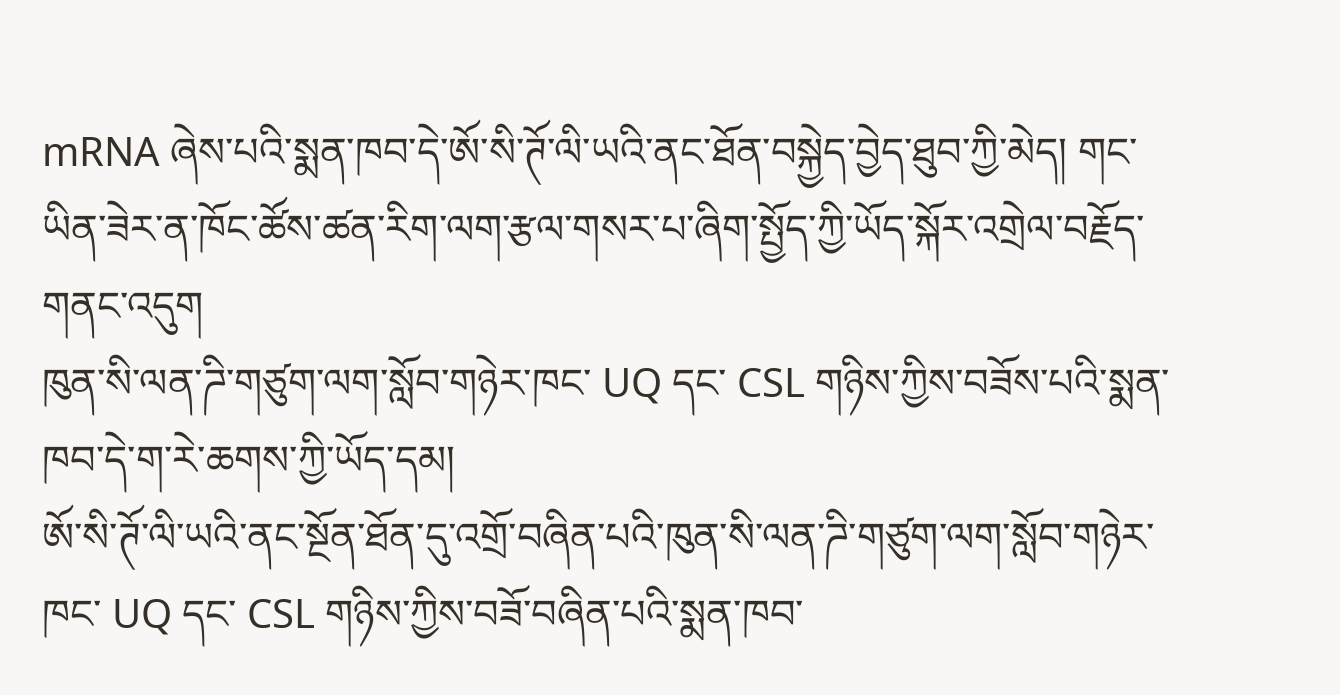mRNA ཞེས་པའི་སྨན་ཁབ་དེ་ཨོ་སི་ཊོ་ལི་ཡའི་ནང་ཐོན་བསྐྱེད་བྱེད་ཐུབ་ཀྱི་མེད། གང་ཡིན་ཟེར་ན་ཁོང་ཚོས་ཚན་རིག་ལག་རྩལ་གསར་པ་ཞིག་སྤྱོད་ཀྱི་ཡོད་སྐོར་འགྲེལ་བརྗོད་གནང་འདུག
ཁུན་སི་ལན་ཌི་གཙུག་ལག་སློབ་གཉེར་ཁང་ UQ དང་ CSL གཉིས་ཀྱིས་བཟོས་པའི་སྨན་ཁབ་དེ་ག་རེ་ཆགས་ཀྱི་ཡོད་དམ།
ཨོ་སི་ཊོ་ལི་ཡའི་ནང་སྔོན་ཐོན་དུ་འགྲོ་བཞིན་པའི་ཁུན་སི་ལན་ཌི་གཙུག་ལག་སློབ་གཉེར་ཁང་ UQ དང་ CSL གཉིས་ཀྱིས་བཟོ་བཞིན་པའི་སྨན་ཁབ་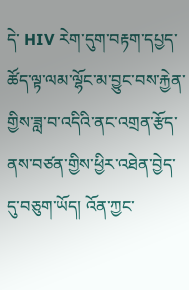དེ་ HIV རེག་དུག་བརྟག་དཔྱད་ཚོད་ལྟ་ལམ་ལྷོང་མ་བྱུང་བས་རྐྱེན་གྱིས་ཟླ་བ་འདིའི་ནང་འགྲན་རྩོད་ནས་བཙན་གྱིས་ཕྱིར་འཐེན་བྱེད་དུ་བཅུག་ཡོད། འོན་ཀྱང་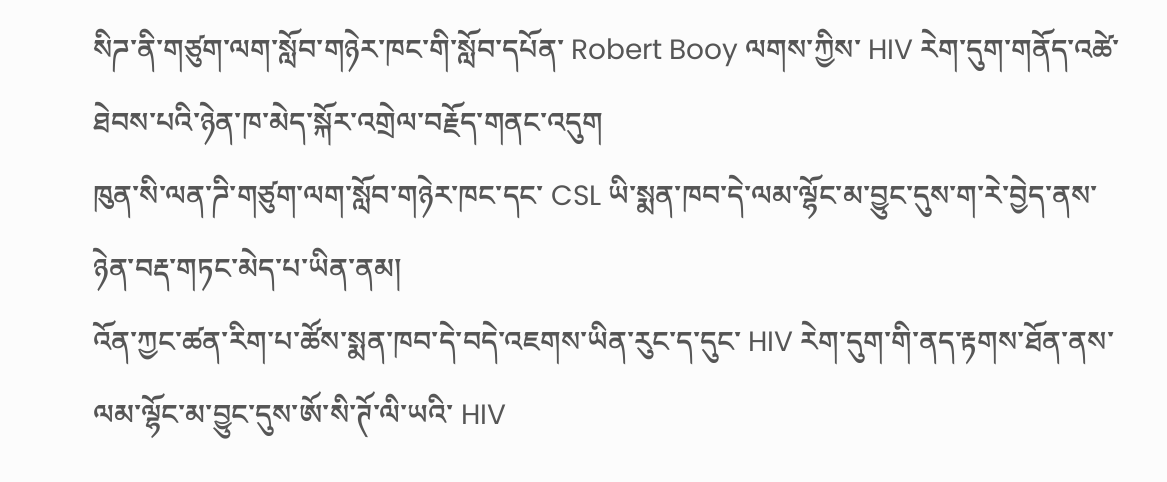སིཌ་ནི་གཙུག་ལག་སློབ་གཉེར་ཁང་གི་སློབ་དཔོན་ Robert Booy ལགས་ཀྱིས་ HIV རེག་དུག་གནོད་འཚེ་ཐེབས་པའི་ཉེན་ཁ་མེད་སྐོར་འགྲེལ་བརྗོད་གནང་འདུག
ཁུན་སི་ལན་ཌི་གཙུག་ལག་སློབ་གཉེར་ཁང་དང་ CSL ཡི་སྨན་ཁབ་དེ་ལམ་ལྷོང་མ་བྱུང་དུས་ག་རེ་བྱེད་ནས་ཉེན་བརྡ་གཏང་མེད་པ་ཡིན་ནམ།
འོན་ཀྱང་ཚན་རིག་པ་ཚོས་སྨན་ཁབ་དེ་བདེ་འཇགས་ཡིན་རུང་ད་དུང་ HIV རེག་དུག་གི་ནད་རྟགས་ཐོན་ནས་ལམ་ལྷོང་མ་བྱུང་དུས་ཨོ་སི་ཊོ་ལི་ཡའི་ HIV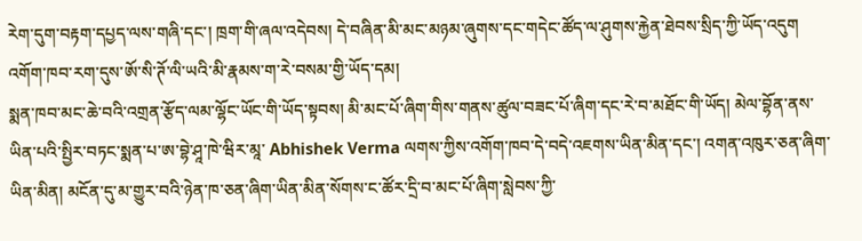རེག་དུག་བརྟག་དཔྱད་ལས་གཞི་དང་། ཁྲག་གི་ཞལ་འདེབས། དེ་བཞིན་མི་མང་མཉམ་ཞུགས་དང་གདེང་ཚོད་ལ་ཤུགས་རྐྱེན་ཐེབས་སྲིད་ཀྱི་ཡོད་འདུག
འགོག་ཁབ་རག་དུས་ཨོ་སི་ཊོ་ལི་ཡའི་མི་རྣམས་ག་རེ་བསམ་གྱི་ཡོད་དམ།
སྨན་ཁབ་མང་ཆེ་བའི་འགྲན་རྩོད་ལམ་ལྷོང་ཡོང་གི་ཡོད་སྟབས། མི་མང་པོ་ཞིག་གིས་གནས་ཚུལ་བཟང་པོ་ཞིག་དང་རེ་བ་མཐོང་གི་ཡོད། མེལ་བྷོན་ནས་ཡིན་པའི་སྤྱིར་བཏང་སྨན་པ་ཨ་བྷེ་ཤཱ་ཁེ་ཝིར་མཱ་ Abhishek Verma ལགས་ཀྱིས་འགོག་ཁབ་དེ་བདེ་འཇགས་ཡིན་མིན་དང་། འགན་འཁུར་ཅན་ཞིག་ཡིན་མིན། མངོན་དུ་མ་གྱུར་བའི་ཉེན་ཁ་ཅན་ཞིག་ཡིན་མིན་སོགས་ང་ཚོར་དྲི་བ་མང་པོ་ཞིག་སླེབས་ཀྱི་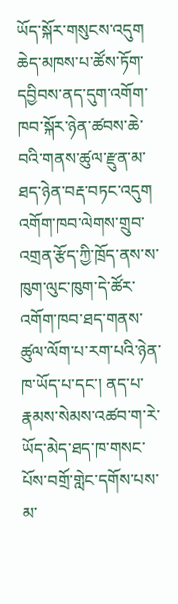ཡོད་སྐོར་གསུངས་འདུག
ཆེད་མཁས་པ་ཚོས་ཏོག་དབྱིབས་ནད་དུག་འགོག་ཁབ་སྐོར་ཉེན་ཚབས་ཆེ་བའི་གནས་ཚུལ་རྫུན་མ་ཐད་ཉེན་བརྡ་བཏང་འདུག
འགོག་ཁབ་ལེགས་གྲུབ་འགྲན་རྩོད་ཀྱི་ཁྲོད་ནས་ས་ཁུག་ལུང་ཁུག་དེ་ཚོར་འགོག་ཁབ་ཐད་གནས་ཚུལ་ལོག་པ་རག་པའི་ཉེན་ཁ་ཡོད་པ་དང་། ནད་པ་རྣམས་སེམས་འཚབ་ག་རེ་ཡོད་མེད་ཐད་ཁ་གསང་པོས་བགྲོ་གླེང་དགོས་པས་མ་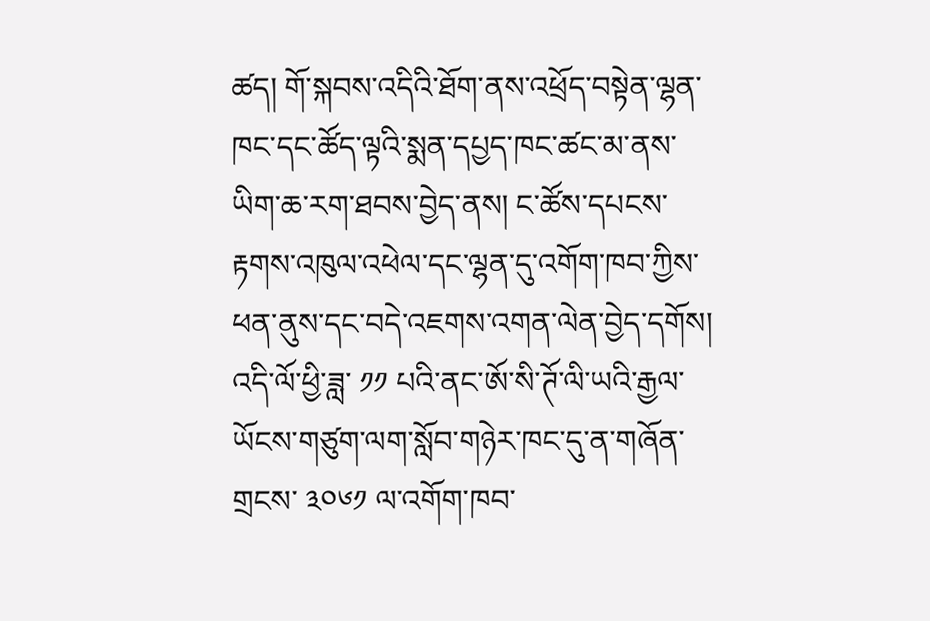ཚད། གོ་སྐབས་འདིའི་ཐོག་ནས་འཕྲོད་བསྟེན་ལྷན་ཁང་དང་ཚོད་ལྟའི་སྨན་དཔྱད་ཁང་ཚང་མ་ནས་ཡིག་ཆ་རག་ཐབས་བྱེད་ནས། ང་ཚོས་དཔངས་རྟགས་འཁུལ་འཕེལ་དང་ལྷན་དུ་འགོག་ཁབ་ཀྱིས་ཕན་ནུས་དང་བདེ་འཇགས་འགན་ལེན་བྱེད་དགོས།
འདི་ལོ་ཕྱི་ཟླ་ ༡༡ པའི་ནང་ཨོ་སི་ཊོ་ལི་ཡའི་རྒྱལ་ཡོངས་གཙུག་ལག་སློབ་གཉེར་ཁང་དུ་ན་གཞོན་གྲངས་ ༣༠༦༡ ལ་འགོག་ཁབ་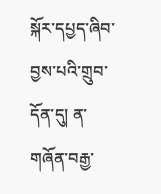སྐོར་དཔྱད་ཞིབ་བྱས་པའི་གྲུབ་དོན་དུ། ན་གཞོན་བརྒྱ་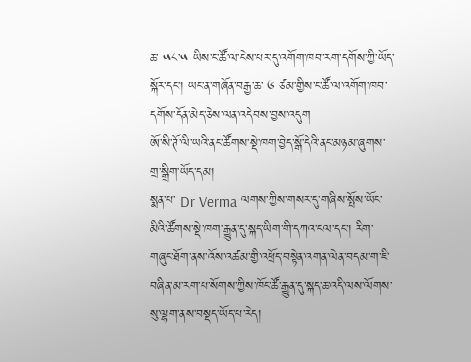ཆ་ ༥༨་༥ ཡིས་ང་ཚོ་ལ་ངེས་པར་དུ་འགོག་ཁབ་རག་དགོས་ཀྱི་ཡོད་སྐོར་དང་། ཡང་ན་གཞོན་བརྒྱ་ཆ་ ༦ ཙམ་གྱིས་ང་ཚོ་ལ་འགོག་ཁབ་དགོས་དོན་མེད་ཅེས་ལན་འདེབས་བྱས་འདུག
ཨོ་སི་ཊོ་ལི་ཡའི་ནང་ཚོགས་སྡེ་ཁག་བྱེད་སྒོ་དེའི་ནང་མཉམ་ཞུགས་གྲ་སྒྲིག་ཡོད་དམ།
སྨན་པ་ Dr Verma ལགས་ཀྱིས་གསར་དུ་གཞིས་སྤོས་ཡོང་མིའི་ཚོགས་སྡེ་ཁག་རྒྱུན་དུ་སྐད་ཡིག་གི་དཀའ་ངལ་དང་། རིག་གཞུང་ཐོག་ནས་འོས་འཚམ་གྱི་འཕྲོད་བསྟེན་འགན་ལེན་བདམ་ག་ཇི་བཞིན་མ་རག་པ་སོགས་ཀྱིས་ཁོང་ཚོ་རྒྱུན་དུ་སྐད་ཆ་འདི་ལས་ལོགས་སུ་ལྷག་ནས་བསྡད་ཡོད་པ་རེད།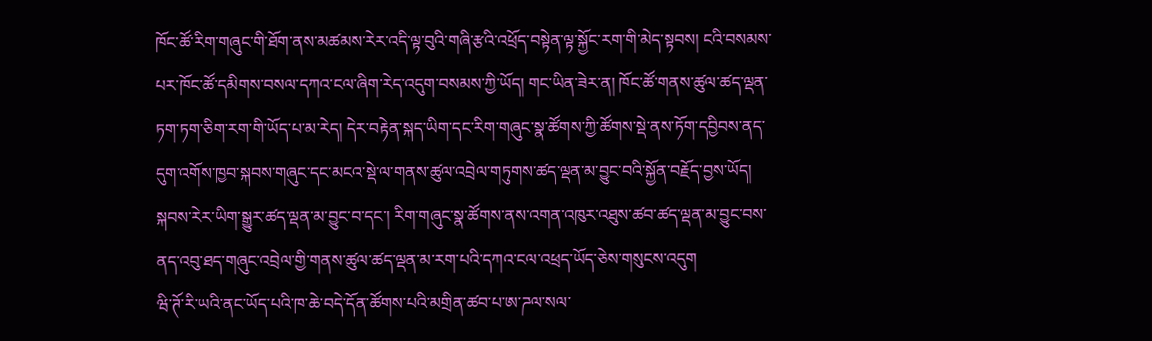ཁོང་ཚོ་རིག་གཞུང་གི་ཐོག་ནས་མཚམས་རེར་འདི་ལྟ་བུའི་གཞི་རྩའི་འཕྲོད་བསྟེན་ལྟ་སྐྱོང་རག་གི་མེད་སྟབས། ངའི་བསམས་པར་ཁོང་ཚོ་དམིགས་བསལ་དཀའ་ངལ་ཞིག་རེད་འདུག་བསམས་ཀྱི་ཡོད། གང་ཡིན་ཟེར་ན། ཁོང་ཚོ་གནས་ཚུལ་ཚད་ལྡན་ཏག་ཏག་ཅིག་རག་གི་ཡོད་པ་མ་རེད། དེར་བརྟེན་སྐད་ཡིག་དང་རིག་གཞུང་སྣ་ཚོགས་ཀྱི་ཚོགས་སྡེ་ནས་ཏོག་དབྱིབས་ནད་དུག་འགོས་ཁྱབ་སྐབས་གཞུང་དང་མངའ་སྡེ་ལ་གནས་ཚུལ་འབྲེལ་གཏུགས་ཚད་ལྡན་མ་བྱུང་བའི་སྐྱོན་བརྗོད་བྱས་ཡོད།
སྐབས་རེར་ཡིག་སྒྱུར་ཚད་ལྡན་མ་བྱུང་བ་དང་། རིག་གཞུང་སྣ་ཚོགས་ནས་འགན་འཁུར་འཐུས་ཚབ་ཚད་ལྡན་མ་བྱུང་བས་ནད་འབུ་ཐད་གཞུང་འབྲེལ་གྱི་གནས་ཚུལ་ཚད་ལྡན་མ་རག་པའི་དཀའ་ངལ་འཕྲད་ཡོད་ཅེས་གསུངས་འདུག
ཝི་ཊོ་རི་ཡའི་ནང་ཡོད་པའི་ཁ་ཆེ་བདེ་དོན་ཚོགས་པའི་མགྲིན་ཚབ་པ་ཨ་ཌལ་སལ་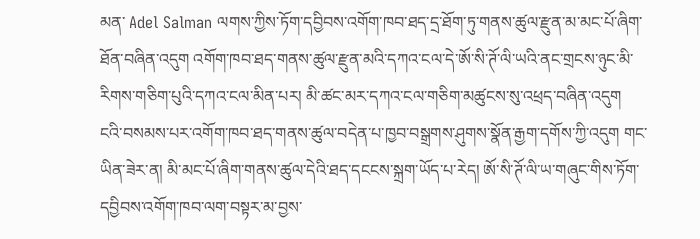མན་ Adel Salman ལགས་ཀྱིས་ཏོག་དབྱིབས་འགོག་ཁབ་ཐད་དྲ་ཐོག་ཏུ་གནས་ཚུལ་རྫུན་མ་མང་པོ་ཞིག་ཐོན་བཞིན་འདུག འགོག་ཁབ་ཐད་གནས་ཚུལ་རྫུན་མའི་དཀའ་ངལ་དེ་ཨོ་སི་ཊོ་ལི་ཡའི་ནང་གྲངས་ཉུང་མི་རིགས་གཅིག་པུའི་དཀའ་ངལ་མིན་པར། མི་ཚང་མར་དཀའ་ངལ་གཅིག་མཚུངས་སུ་འཕྲད་བཞིན་འདུག
ངའི་བསམས་པར་འགོག་ཁབ་ཐད་གནས་ཚུལ་བདེན་པ་ཁྱབ་བསྒྲགས་ཤུགས་སྣོན་རྒྱག་དགོས་ཀྱི་འདུག གང་ཡིན་ཟེར་ན། མི་མང་པོ་ཞིག་གནས་ཚུལ་དེའི་ཐད་དངངས་སྐྲག་ཡོད་པ་རེད། ཨོ་སི་ཊོ་ལི་ཡ་གཞུང་གིས་ཏོག་དབྱིབས་འགོག་ཁབ་ལག་བསྟར་མ་བྱས་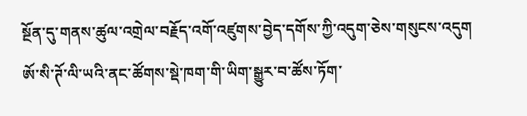སྔོན་དུ་གནས་ཚུལ་འགྲེལ་བརྗོད་འགོ་འཛུགས་བྱེད་དགོས་ཀྱི་འདུག་ཅེས་གསུངས་འདུག
ཨོ་སི་ཊོ་ལི་ཡའི་ནང་ཚོགས་སྡེ་ཁག་གི་ཡིག་སྒྱུར་བ་ཚོས་ཏོག་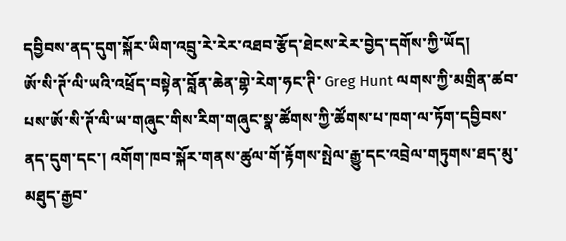དབྱིབས་ནད་དུག་སྐོར་ཡིག་འབྲུ་རེ་རེར་འཐབ་རྩོད་ཐེངས་རེར་བྱེད་དགོས་ཀྱི་ཡོད།
ཨོ་སི་ཊོ་ལི་ཡའི་འཕྲོད་བསྟེན་བློན་ཆེན་གྷེ་རེག་ཧང་ཊི་ Greg Hunt ལགས་ཀྱི་མགྲིན་ཚབ་པས་ཨོ་སི་ཊོ་ལི་ཡ་གཞུང་གིས་རིག་གཞུང་སྣ་ཚོགས་ཀྱི་ཚོགས་པ་ཁག་ལ་ཏོག་དབྱིབས་ནད་དུག་དང་། འགོག་ཁབ་སྐོར་གནས་ཚུལ་གོ་རྟོགས་སྤེལ་རྒྱུ་དང་འབྲེལ་གཏུགས་ཐད་མུ་མཐུད་རྒྱབ་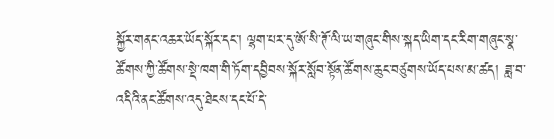སྐྱོར་གནང་འཆར་ཡོད་སྐོར་དང་། ལྷག་པར་དུ་ཨོ་སི་ཊོ་ལི་ཡ་གཞུང་གིས་སྐད་ཡིག་དང་རིག་གཞུང་སྣ་ཚོགས་ཀྱི་ཚོགས་སྡེ་ཁག་གི་ཏོག་དབྱིབས་སྐོར་སློབ་སྟོན་ཚོགས་ཆུང་བཙུགས་ཡོད་པས་མ་ཚད། ཟླ་བ་འདིའི་ནང་ཚོགས་འདུ་ཐེངས་དང་པོ་དེ་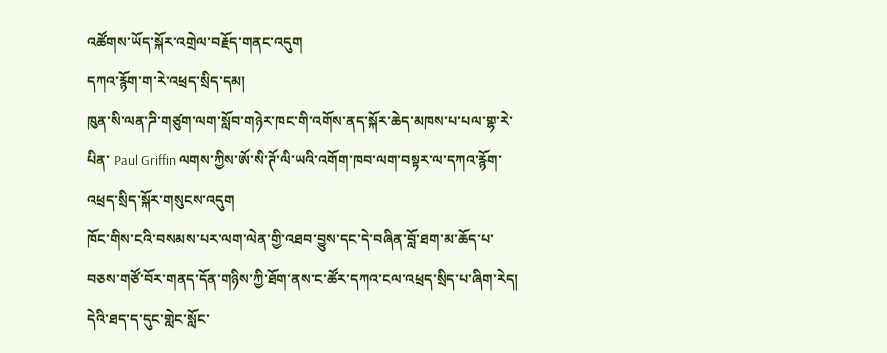འཚོགས་ཡོད་སྐོར་འགྲེལ་བརྗོད་གནང་འདུག
དཀའ་རྙོག་ག་རེ་འཕྲད་སྲིད་དམ།
ཁུན་སི་ལན་ཌི་གཙུག་ལག་སློབ་གཉེར་ཁང་གི་འགོས་ནད་སྐོར་ཆེད་མཁས་པ་པལ་གྷ་རེ་པིན་ Paul Griffin ལགས་ཀྱིས་ཨོ་སི་ཊོ་ལི་ཡའི་འགོག་ཁབ་ལག་བསྟར་ལ་དཀའ་རྙོག་འཕྲད་སྲིད་སྐོར་གསུངས་འདུག
ཁོང་གིས་ངའི་བསམས་པར་ལག་ལེན་གྱི་འཐབ་བྱུས་དང་དེ་བཞིན་བློ་ཐག་མ་ཆོད་པ་བཅས་གཙོ་བོར་གནད་དོན་གཉིས་ཀྱི་ཐོག་ནས་ང་ཚོར་དཀའ་ངལ་འཕྲད་སྲིད་པ་ཞིག་རེད། དེའི་ཐད་ད་དུང་གླེང་སློང་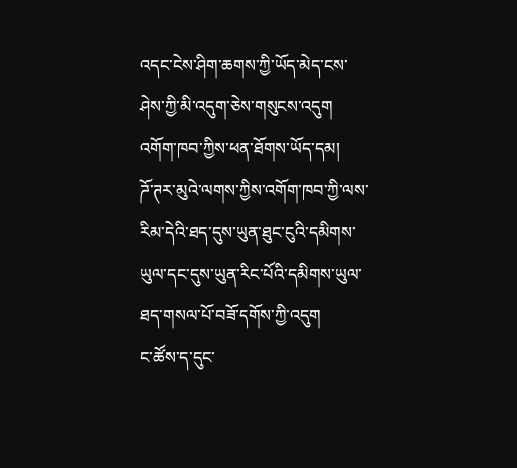འདང་ངེས་ཤིག་ཆགས་ཀྱི་ཡོད་མེད་ངས་ཤེས་ཀྱི་མི་འདུག་ཅེས་གསུངས་འདུག
འགོག་ཁབ་ཀྱིས་ཕན་ཐོགས་ཡོད་དམ།
ཌོ་ཊར་མུའེ་ལགས་ཀྱིས་འགོག་ཁབ་ཀྱི་ལས་རིམ་དེའི་ཐད་དུས་ཡུན་ཐུང་ངུའི་དམིགས་ཡུལ་དང་དུས་ཡུན་རིང་པོའི་དམིགས་ཡུལ་ཐད་གསལ་པོ་བཟོ་དགོས་ཀྱི་འདུག
ང་ཚོས་ད་དུང་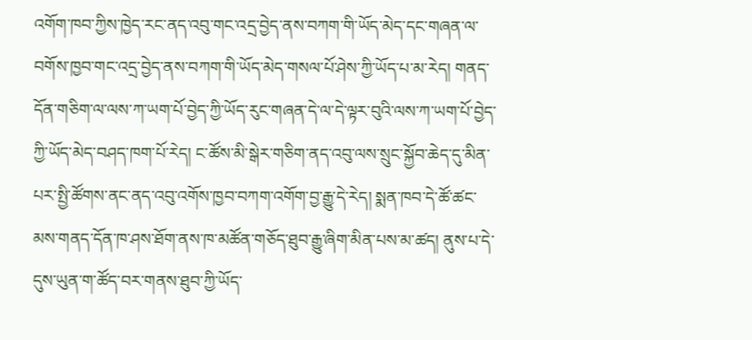འགོག་ཁབ་ཀྱིས་ཁྱེད་རང་ནད་འབུ་གང་འདྲ་བྱེད་ནས་བཀག་གི་ཡོད་མེད་དང་གཞན་ལ་བགོས་ཁྱབ་གང་འདྲ་བྱེད་ནས་བཀག་གི་ཡོད་མེད་གསལ་པོ་ཤེས་ཀྱི་ཡོད་པ་མ་རེད། གནད་དོན་གཅིག་ལ་ལས་ཀ་ཡག་པོ་བྱེད་ཀྱི་ཡོད་རུང་གཞན་དེ་ལ་དེ་ལྟར་བུའི་ལས་ཀ་ཡག་པོ་བྱེད་ཀྱི་ཡོད་མེད་བཤད་ཁག་པོ་རེད། ང་ཚོས་མི་སྒེར་གཅིག་ནད་འབུ་ལས་སྲུང་སྐྱོབ་ཆེད་དུ་མིན་པར་སྤྱི་ཚོགས་ནང་ནད་འབུ་འགོས་ཁྱབ་བཀག་འགོག་བྱ་རྒྱུ་དེ་རེད། སྨན་ཁབ་དེ་ཚོ་ཚང་མས་གནད་དོན་ཁ་ཤས་ཐོག་ནས་ཁ་མཚོན་གཅོད་ཐུབ་རྒྱུ་ཞིག་མིན་པས་མ་ཚད། ནུས་པ་དེ་དུས་ཡུན་ག་ཚོད་བར་གནས་ཐུབ་ཀྱི་ཡོད་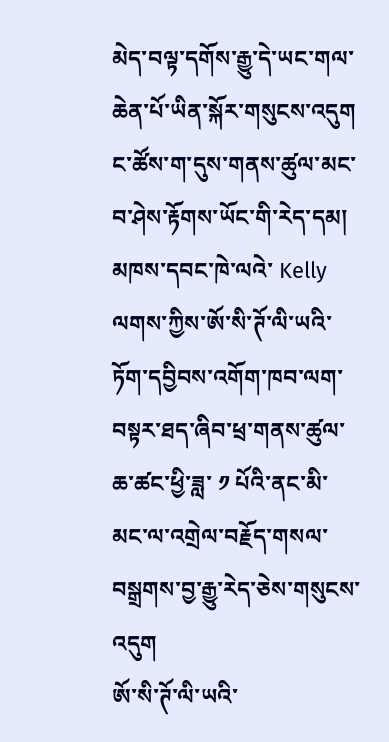མེད་བལྟ་དགོས་རྒྱུ་དེ་ཡང་གལ་ཆེན་པོ་ཡིན་སྐོར་གསུངས་འདུག
ང་ཚོས་ག་དུས་གནས་ཚུལ་མང་བ་ཤེས་རྟོགས་ཡོང་གི་རེད་དམ།
མཁས་དབང་ཁེ་ལའེ་ Kelly ལགས་ཀྱིས་ཨོ་སི་ཊོ་ལི་ཡའི་ཏོག་དབྱིབས་འགོག་ཁབ་ལག་བསྟར་ཐད་ཞིབ་ཕྲ་གནས་ཚུལ་ཆ་ཚང་ཕྱི་ཟླ་ ༡ པོའི་ནང་མི་མང་ལ་འགྲེལ་བརྗོད་གསལ་བསྒྲགས་བྱ་རྒྱུ་རེད་ཅེས་གསུངས་འདུག
ཨོ་སི་ཊོ་ལི་ཡའི་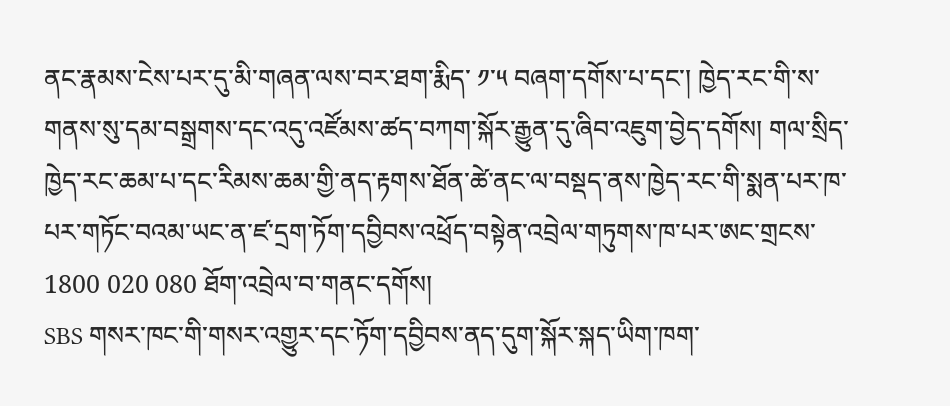ནང་རྣམས་ངེས་པར་དུ་མི་གཞན་ལས་བར་ཐག་རྨིད་ ༡་༥ བཞག་དགོས་པ་དང་། ཁྱེད་རང་གི་ས་གནས་སུ་དམ་བསྒྲགས་དང་འདུ་འཛོམས་ཚད་བཀག་སྐོར་རྒྱུན་དུ་ཞིབ་འཇུག་བྱེད་དགོས། གལ་སྲིད་ཁྱེད་རང་ཆམ་པ་དང་རིམས་ཆམ་གྱི་ནད་རྟགས་ཐོན་ཚེ་ནང་ལ་བསྡད་ནས་ཁྱེད་རང་གི་སྨན་པར་ཁ་པར་གཏོང་བའམ་ཡང་ན་ཛ་དྲག་ཏོག་དབྱིབས་འཕྲོད་བསྟེན་འབྲེལ་གཏུགས་ཁ་པར་ཨང་གྲངས་ 1800 020 080 ཐོག་འབྲེལ་བ་གནང་དགོས།
SBS གསར་ཁང་གི་གསར་འགྱུར་དང་ཏོག་དབྱིབས་ནད་དུག་སྐོར་སྐད་ཡིག་ཁག་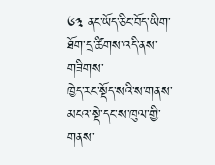༦༣ ནང་ཡོད་ཅིང་བོད་ཡིག་ཐོག་དྲ་ཚིགས་འདི་ནས་གཟིགས་
ཁྱེད་རང་སྡོད་སའི་ས་གནས་མངའ་སྡེ་དང་ས་ཁུལ་གྱི་གནས་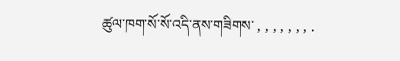ཚུལ་ཁག་སོ་སོ་འདི་ནས་གཟིགས་ , , , , , , , .